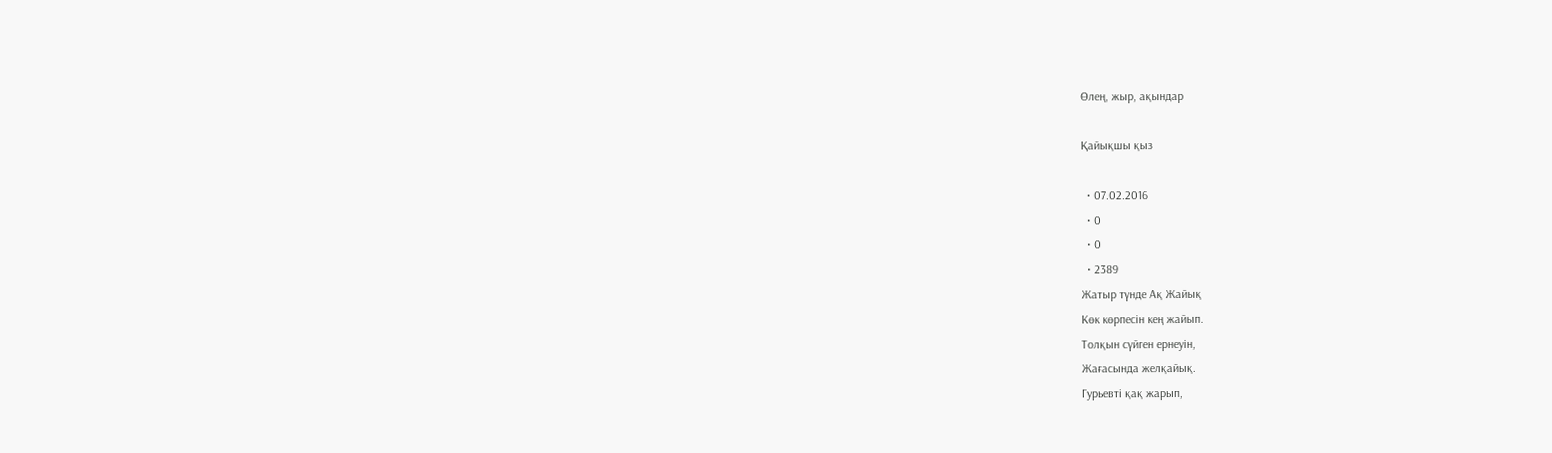Өлең, жыр, ақындар

Қайықшы қыз

  • 07.02.2016
  • 0
  • 0
  • 2389
Жатыр түнде Ақ Жайық
Көк көрпесін кең жайып.
Толқын сүйген ернеуін,
Жағасында желқайық.
Гурьевті қақ жарып,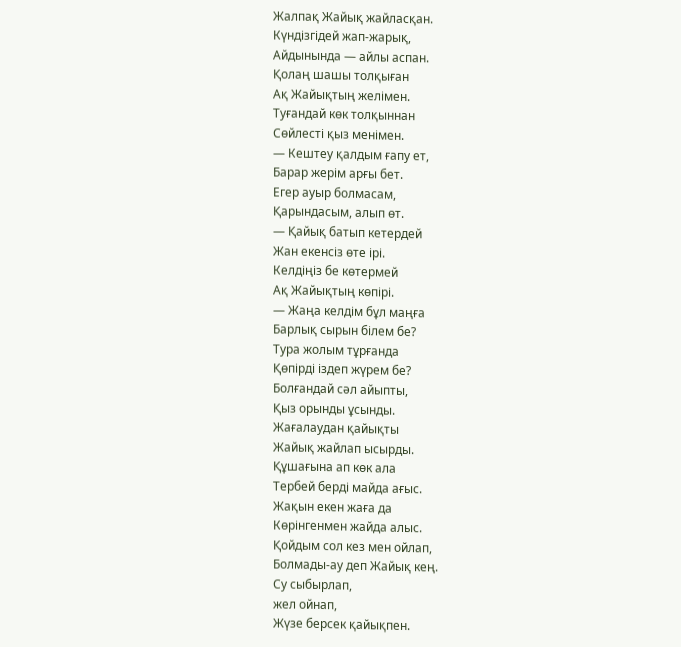Жалпақ Жайық жайласқан.
Күндізгідей жап-жарық,
Айдынында — айлы аспан.
Қолаң шашы толқыған
Ақ Жайықтың желімен.
Туғандай көк толқыннан
Сөйлесті қыз менімен.
— Кештеу қалдым ғапу ет,
Барар жерім арғы бет.
Егер ауыр болмасам,
Қарындасым, алып өт.
— Қайық батып кетердей
Жан екенсіз өте ірі.
Келдіңіз бе көтермей
Ақ Жайықтың көпірі.
— Жаңа келдім бұл маңға
Барлық сырын білем бе?
Тура жолым тұрғанда
Қөпірді іздеп жүрем бе?
Болғандай сәл айыпты,
Қыз орынды ұсынды.
Жағалаудан қайықты
Жайық жайлап ысырды.
Құшағына ап көк ала
Тербей берді майда ағыс.
Жақын екен жаға да
Көрінгенмен жайда алыс.
Қойдым сол кез мен ойлап,
Болмады-ау деп Жайық кең.
Су сыбырлап,
жел ойнап,
Жүзе берсек қайықпен.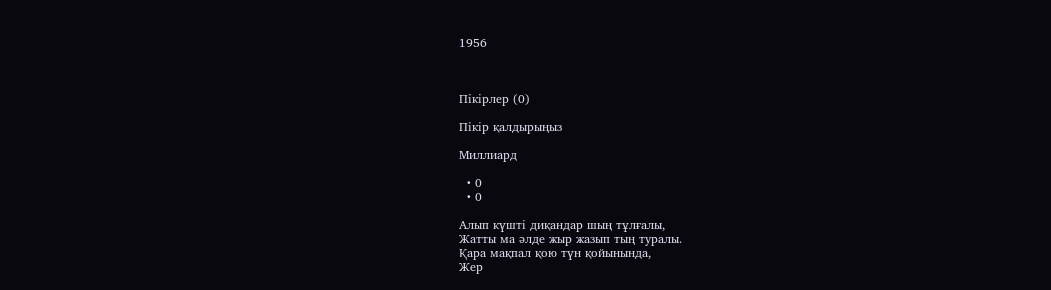1956



Пікірлер (0)

Пікір қалдырыңыз

Миллиард

  • 0
  • 0

Алып күшті диқандар шың тұлғалы,
Жатты ма әлде жыр жазып тың туралы.
Қара мақпал қою түн қойынында,
Жер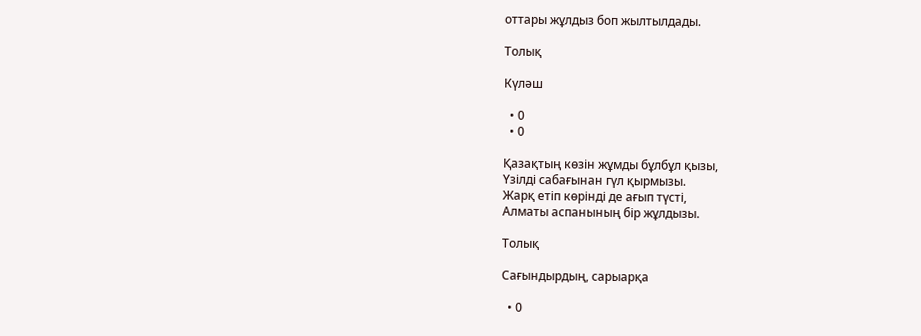оттары жұлдыз боп жылтылдады.

Толық

Күләш

  • 0
  • 0

Қазақтың көзін жұмды бұлбұл қызы,
Үзілді сабағынан гүл қырмызы.
Жарқ етіп көрінді де ағып түсті,
Алматы аспанының бір жұлдызы.

Толық

Сағындырдың, сарыарқа

  • 0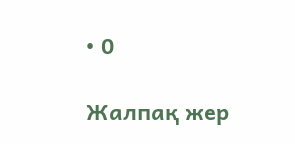• 0

Жалпақ жер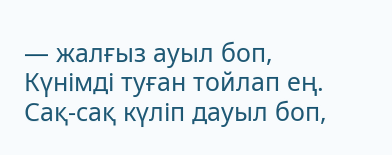— жалғыз ауыл боп,
Күнімді туған тойлап ең.
Сақ-сақ күліп дауыл боп,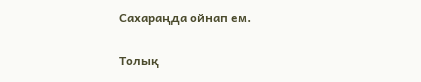Сахараңда ойнап ем.

Толық